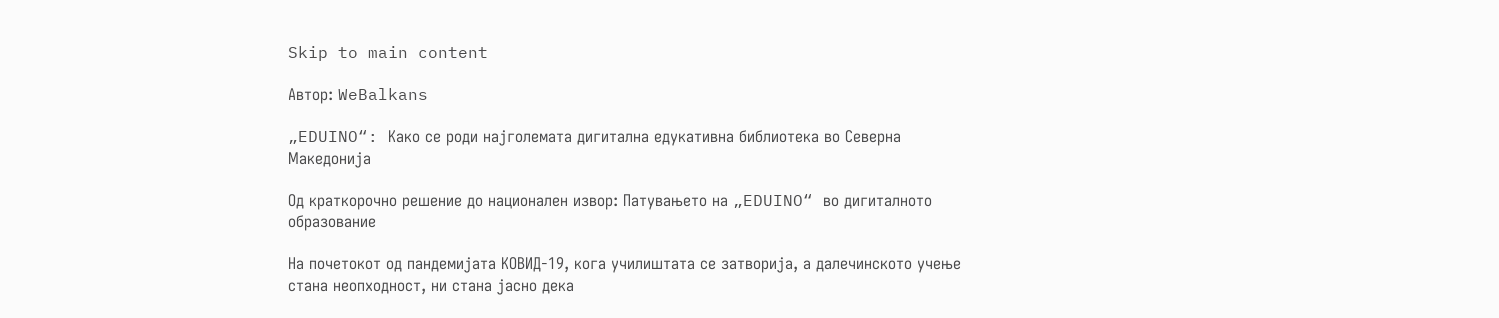Skip to main content

Автор: WeBalkans

„EDUINO“: Како се роди најголемата дигитална едукативна библиотека во Северна Македонија

Од краткорочно решение до национален извор: Патувањето на „EDUINO“ во дигиталното образование

На почетокот од пандемијата КОВИД-19, кога училиштата се затворија, а далечинското учење стана неопходност, ни стана јасно дека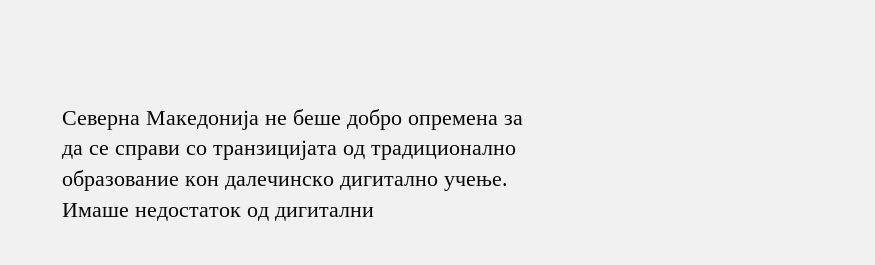Северна Македонија не беше добро опремена за да се справи со транзицијата од традиционално образование кон далечинско дигитално учење. Имаше недостаток од дигитални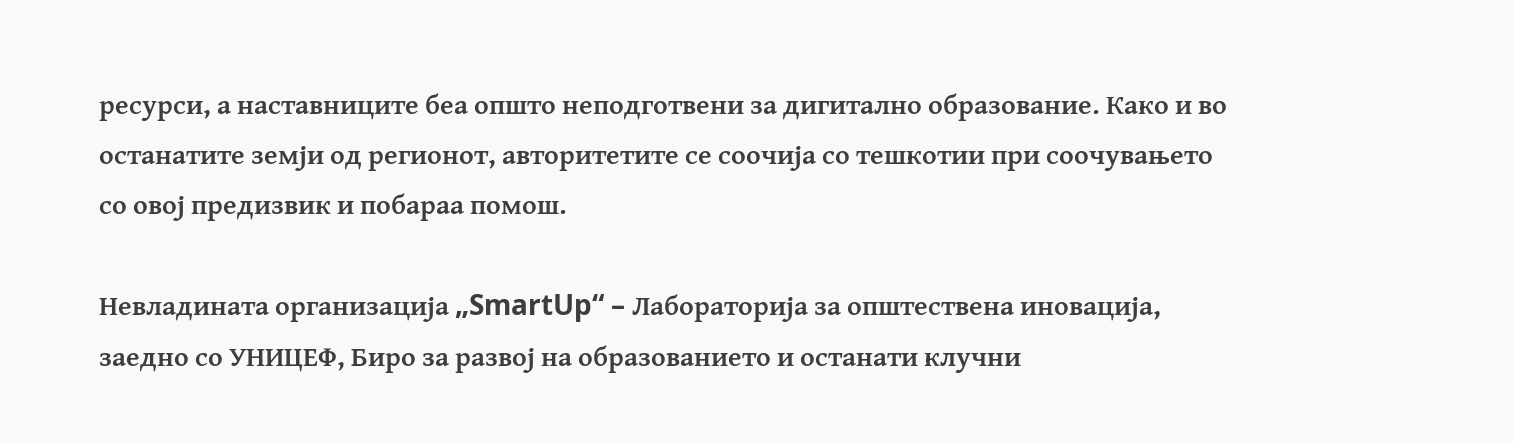ресурси, а наставниците беа општо неподготвени за дигитално образование. Како и во останатите земји од регионот, авторитетите се соочија со тешкотии при соочувањето со овој предизвик и побараа помош.

Невладината организација „SmartUp“ – Лабораторија за општествена иновација, заедно со УНИЦЕФ, Биро за развој на образованието и останати клучни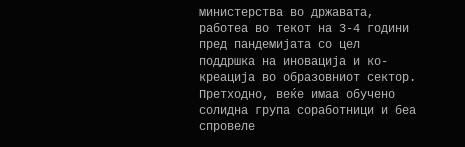министерства во државата, работеа во текот на 3-4 години пред пандемијата со цел поддршка на иновација и ко-креација во образовниот сектор. Претходно, веќе имаа обучено солидна група соработници и беа спровеле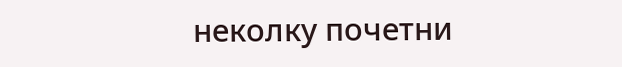неколку почетни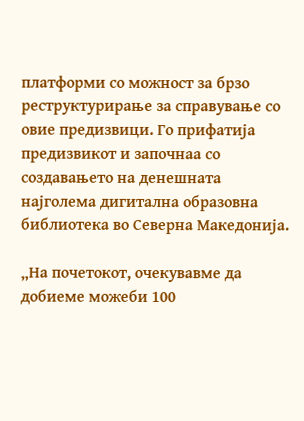платформи со можност за брзо реструктурирање за справување со овие предизвици. Го прифатија предизвикот и започнаа со создавањето на денешната најголема дигитална образовна библиотека во Северна Македонија.

„На почетокот, очекувавме да добиеме можеби 100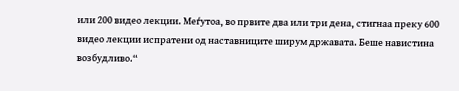или 200 видео лекции. Меѓутоа, во првите два или три дена, стигнаа преку 600 видео лекции испратени од наставниците ширум државата. Беше навистина возбудливо.“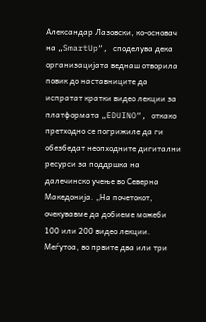Александар Лазовски, ко-основач на „SmartUp“, споделува дека организацијата веднаш отворила повик до наставниците да испратат кратки видео лекции за платформата „EDUINO“, откако претходно се погрижиле да ги обезбедат неопходните дигитални ресурси за поддршка на далечинско учење во Северна Македонија. „На почетокот, очекувавме да добиеме можеби 100 или 200 видео лекции. Меѓутоа, во првите два или три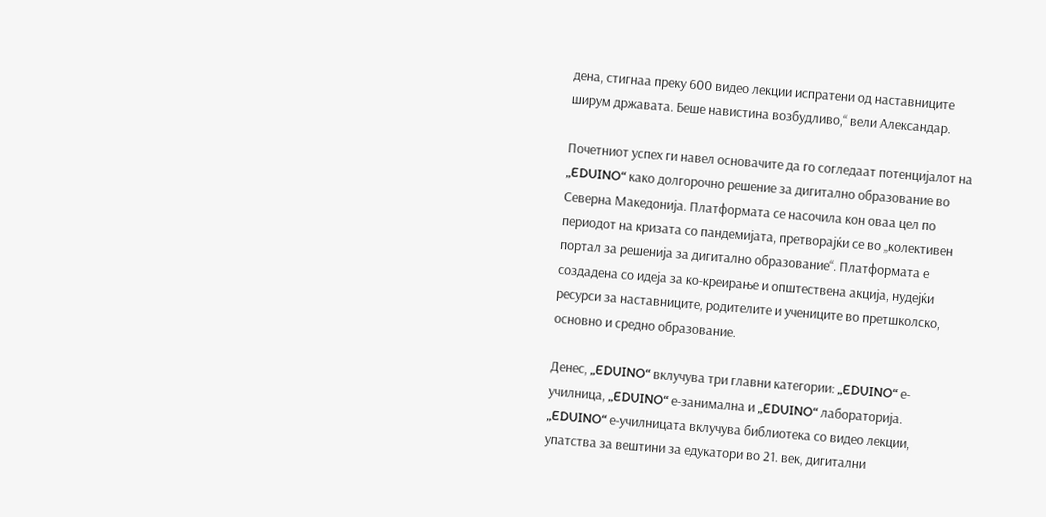дена, стигнаа преку 600 видео лекции испратени од наставниците ширум државата. Беше навистина возбудливо,“ вели Александар.

Почетниот успех ги навел основачите да го согледаат потенцијалот на „EDUINO“ како долгорочно решение за дигитално образование во Северна Македонија. Платформата се насочила кон оваа цел по периодот на кризата со пандемијата, претворајќи се во „колективен портал за решенија за дигитално образование“. Платформата е создадена со идеја за ко-креирање и општествена акција, нудејќи ресурси за наставниците, родителите и учениците во претшколско, основно и средно образование.

Денес, „EDUINO“ вклучува три главни категории: „EDUINO“ е-училница, „EDUINO“ е-занимална и „EDUINO“ лабораторија. „EDUINO“ е-училницата вклучува библиотека со видео лекции, упатства за вештини за едукатори во 21. век, дигитални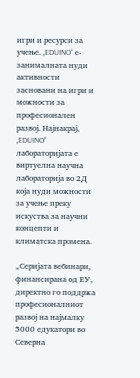игри и ресурси за учење. „EDUINO“ е-занималната нуди активности засновани на игри и можности за професионален развој. Најнакрај, „EDUINO“ лабораторијата е виртуелна научна лабораторија во 2Д која нуди можности за учење преку искуства за научни концепти и климатска промена.

„Серијата вебинари, финансирана од ЕУ, директно го поддржа професионалниот развој на најмалку 5000 едукатори во Северна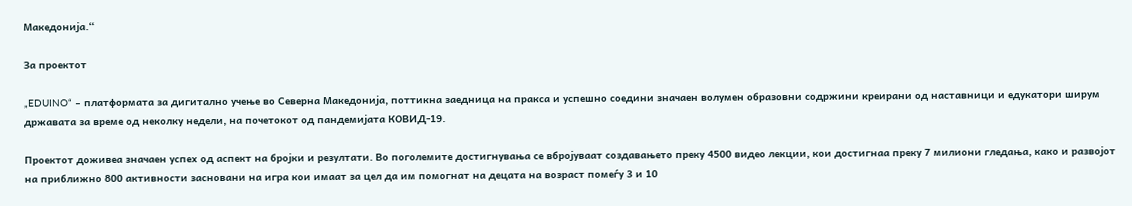Македонија.“

За проектот

„EDUINO“ – платформата за дигитално учење во Северна Македонија, поттикна заедница на пракса и успешно соедини значаен волумен образовни содржини креирани од наставници и едукатори ширум државата за време од неколку недели, на почетокот од пандемијата КОВИД-19.

Проектот доживеа значаен успех од аспект на бројки и резултати. Во поголемите достигнувања се вбројуваат создавањето преку 4500 видео лекции, кои достигнаа преку 7 милиони гледања, како и развојот на приближно 800 активности засновани на игра кои имаат за цел да им помогнат на децата на возраст помеѓу 3 и 10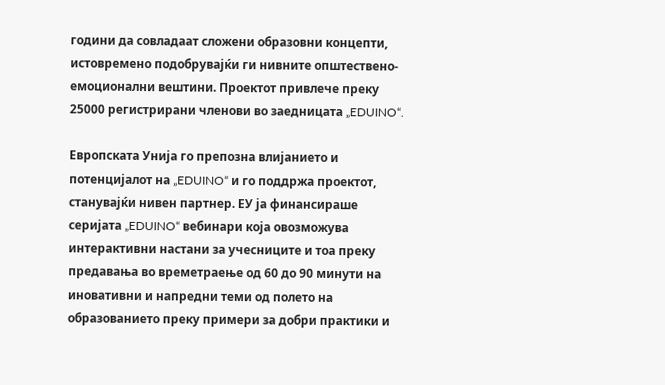години да совладаат сложени образовни концепти, истовремено подобрувајќи ги нивните општествено-емоционални вештини. Проектот привлече преку 25000 регистрирани членови во заедницата „EDUINO“.

Европската Унија го препозна влијанието и потенцијалот на „EDUINO“ и го поддржа проектот, станувајќи нивен партнер. ЕУ ја финансираше серијата „EDUINO“ вебинари која овозможува интерактивни настани за учесниците и тоа преку предавања во времетраење од 60 до 90 минути на иновативни и напредни теми од полето на образованието преку примери за добри практики и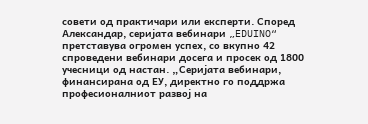совети од практичари или експерти. Според Александар, серијата вебинари „EDUINO“ претставува огромен успех, со вкупно 42 спроведени вебинари досега и просек од 1800 учесници од настан. „Серијата вебинари, финансирана од ЕУ, директно го поддржа професионалниот развој на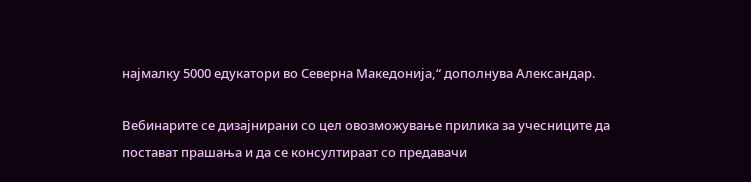најмалку 5000 едукатори во Северна Македонија,“ дополнува Александар.

Вебинарите се дизајнирани со цел овозможување прилика за учесниците да постават прашања и да се консултираат со предавачи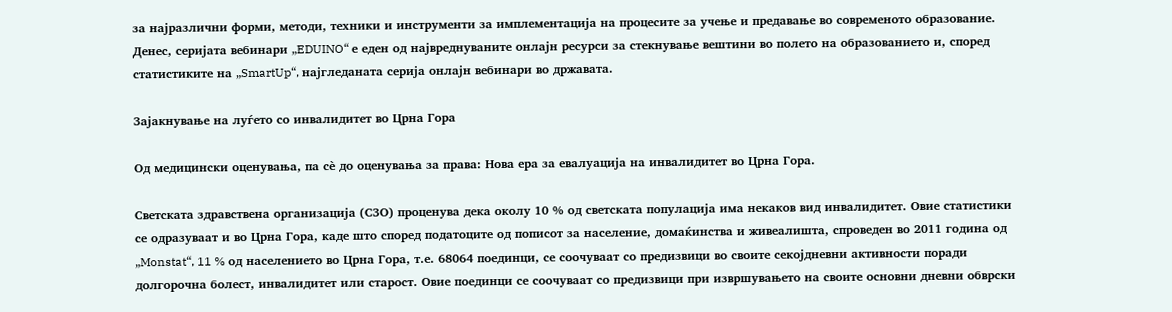за најразлични форми, методи, техники и инструменти за имплементација на процесите за учење и предавање во современото образование. Денес, серијата вебинари „EDUINO“ е еден од највреднуваните онлајн ресурси за стекнување вештини во полето на образованието и, според статистиките на „SmartUp“, најгледаната серија онлајн вебинари во државата.

Зајакнување на луѓето со инвалидитет во Црна Гора

Од медицински оценувања, па сè до оценувања за права: Нова ера за евалуација на инвалидитет во Црна Гора.

Светската здравствена организација (СЗО) проценува дека околу 10 % од светската популација има некаков вид инвалидитет. Овие статистики се одразуваат и во Црна Гора, каде што според податоците од пописот за население, домаќинства и живеалишта, спроведен во 2011 година од „Monstat“, 11 % од населението во Црна Гора, т.е. 68064 поединци, се соочуваат со предизвици во своите секојдневни активности поради долгорочна болест, инвалидитет или старост. Овие поединци се соочуваат со предизвици при извршувањето на своите основни дневни обврски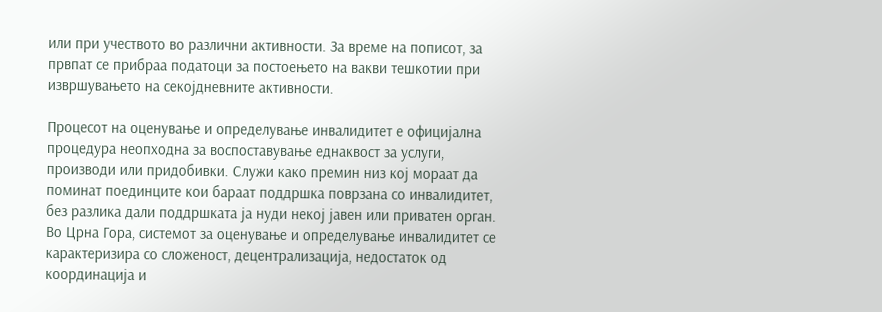или при учеството во различни активности. За време на пописот, за првпат се прибраа податоци за постоењето на вакви тешкотии при извршувањето на секојдневните активности.

Процесот на оценување и определување инвалидитет е официјална процедура неопходна за воспоставување еднаквост за услуги, производи или придобивки. Служи како премин низ кој мораат да поминат поединците кои бараат поддршка поврзана со инвалидитет, без разлика дали поддршката ја нуди некој јавен или приватен орган. Во Црна Гора, системот за оценување и определување инвалидитет се карактеризира со сложеност, децентрализација, недостаток од координација и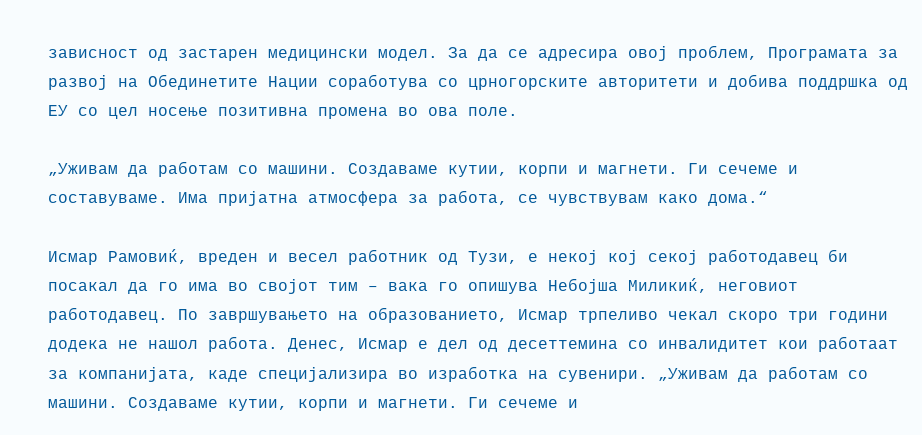зависност од застарен медицински модел. За да се адресира овој проблем, Програмата за развој на Обединетите Нации соработува со црногорските авторитети и добива поддршка од ЕУ со цел носење позитивна промена во ова поле.

„Уживам да работам со машини. Создаваме кутии, корпи и магнети. Ги сечеме и составуваме. Има пријатна атмосфера за работа, се чувствувам како дома.“

Исмар Рамовиќ, вреден и весел работник од Тузи, е некој кој секој работодавец би посакал да го има во својот тим – вака го опишува Небојша Миликиќ, неговиот работодавец. По завршувањето на образованието, Исмар трпеливо чекал скоро три години додека не нашол работа. Денес, Исмар е дел од десеттемина со инвалидитет кои работаат за компанијата, каде специјализира во изработка на сувенири. „Уживам да работам со машини. Создаваме кутии, корпи и магнети. Ги сечеме и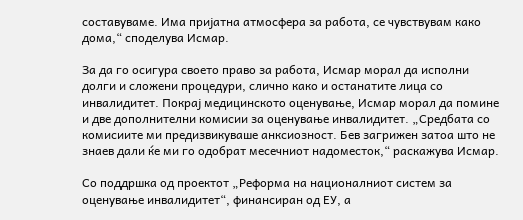составуваме. Има пријатна атмосфера за работа, се чувствувам како дома,“ споделува Исмар.

За да го осигура своето право за работа, Исмар морал да исполни долги и сложени процедури, слично како и останатите лица со инвалидитет. Покрај медицинското оценување, Исмар морал да помине и две дополнителни комисии за оценување инвалидитет. „Средбата со комисиите ми предизвикуваше анксиозност. Бев загрижен затоа што не знаев дали ќе ми го одобрат месечниот надоместок,“ раскажува Исмар.

Со поддршка од проектот „Реформа на националниот систем за оценување инвалидитет“, финансиран од ЕУ, а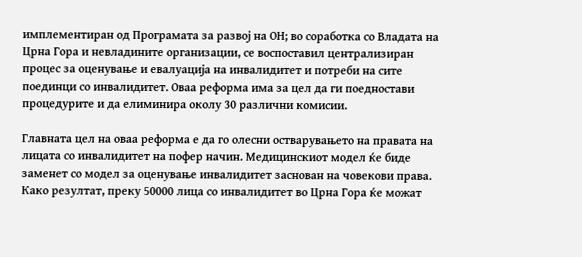имплементиран од Програмата за развој на ОН; во соработка со Владата на Црна Гора и невладините организации, се воспоставил централизиран процес за оценување и евалуација на инвалидитет и потреби на сите поединци со инвалидитет. Оваа реформа има за цел да ги поедностави процедурите и да елиминира околу 30 различни комисии.

Главната цел на оваа реформа е да го олесни остварувањето на правата на лицата со инвалидитет на пофер начин. Медицинскиот модел ќе биде заменет со модел за оценување инвалидитет заснован на човекови права. Како резултат, преку 50000 лица со инвалидитет во Црна Гора ќе можат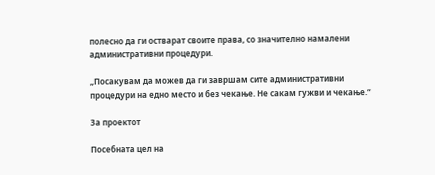полесно да ги остварат своите права, со значително намалени административни процедури.

„Посакувам да можев да ги завршам сите административни процедури на едно место и без чекање. Не сакам гужви и чекање.“

За проектот

Посебната цел на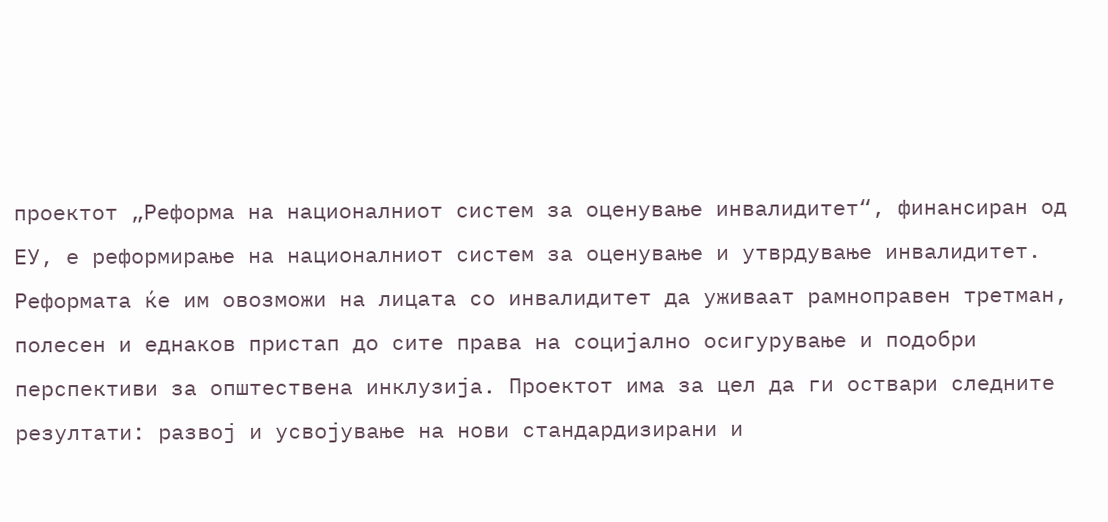проектот „Реформа на националниот систем за оценување инвалидитет“, финансиран од ЕУ, е реформирање на националниот систем за оценување и утврдување инвалидитет. Реформата ќе им овозможи на лицата со инвалидитет да уживаат рамноправен третман, полесен и еднаков пристап до сите права на социјално осигурување и подобри перспективи за општествена инклузија. Проектот има за цел да ги оствари следните резултати: развој и усвојување на нови стандардизирани и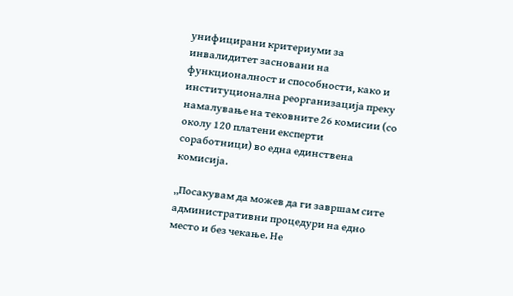унифицирани критериуми за инвалидитет засновани на функционалност и способности, како и институционална реорганизација преку намалување на тековните 26 комисии (со околу 120 платени експерти соработници) во една единствена комисија.

„Посакувам да можев да ги завршам сите административни процедури на едно место и без чекање. Не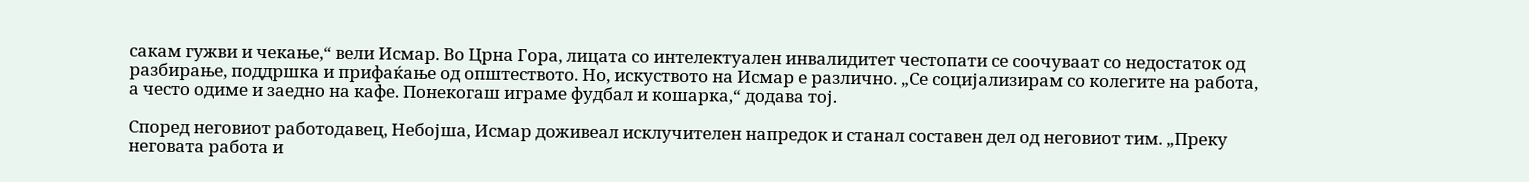сакам гужви и чекање,“ вели Исмар. Во Црна Гора, лицата со интелектуален инвалидитет честопати се соочуваат со недостаток од разбирање, поддршка и прифаќање од општеството. Но, искуството на Исмар е различно. „Се социјализирам со колегите на работа, а често одиме и заедно на кафе. Понекогаш играме фудбал и кошарка,“ додава тој.

Според неговиот работодавец, Небојша, Исмар доживеал исклучителен напредок и станал составен дел од неговиот тим. „Преку неговата работа и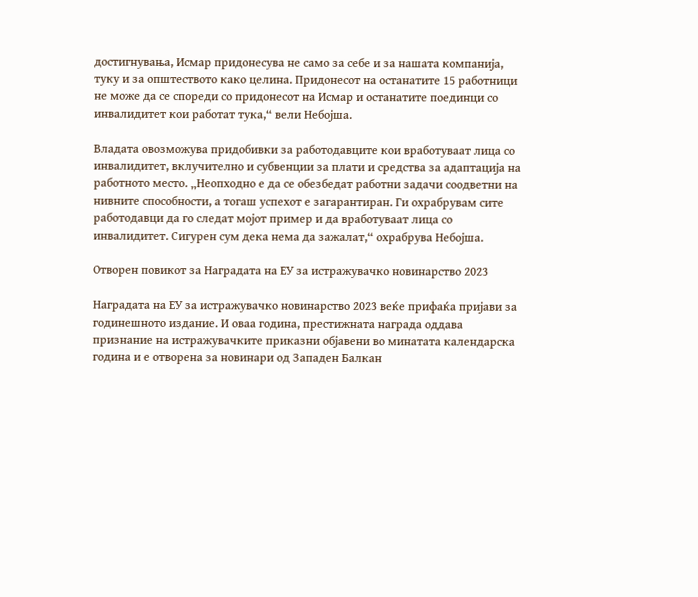достигнувања, Исмар придонесува не само за себе и за нашата компанија, туку и за општеството како целина. Придонесот на останатите 15 работници не може да се спореди со придонесот на Исмар и останатите поединци со инвалидитет кои работат тука,“ вели Небојша.

Владата овозможува придобивки за работодавците кои вработуваат лица со инвалидитет, вклучително и субвенции за плати и средства за адаптација на работното место. „Неопходно е да се обезбедат работни задачи соодветни на нивните способности, а тогаш успехот е загарантиран. Ги охрабрувам сите работодавци да го следат мојот пример и да вработуваат лица со инвалидитет. Сигурен сум дека нема да зажалат,“ охрабрува Небојша.

Отворен повикот за Наградата на ЕУ за истражувачко новинарство 2023

Наградата на ЕУ за истражувачко новинарство 2023 веќе прифаќа пријави за годинешното издание. И оваа година, престижната награда оддава признание на истражувачките приказни објавени во минатата календарска година и е отворена за новинари од Западен Балкан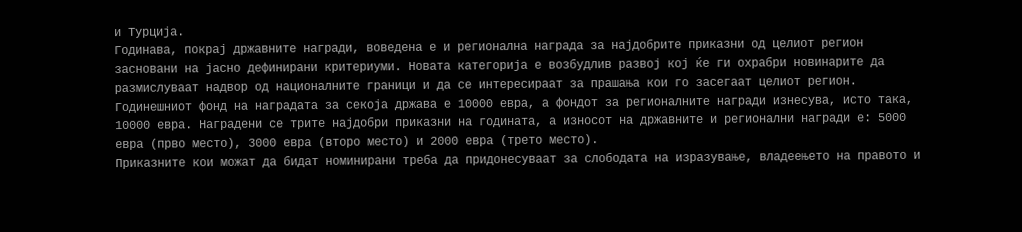и Турција.
Годинава, покрај државните награди, воведена е и регионална награда за најдобрите приказни од целиот регион засновани на јасно дефинирани критериуми. Новата категорија е возбудлив развој кој ќе ги охрабри новинарите да размислуваат надвор од националните граници и да се интересираат за прашања кои го засегаат целиот регион.
Годинешниот фонд на наградата за секоја држава е 10000 евра, а фондот за регионалните награди изнесува, исто така, 10000 евра. Наградени се трите најдобри приказни на годината, а износот на државните и регионални награди е: 5000 евра (прво место), 3000 евра (второ место) и 2000 евра (трето место).
Приказните кои можат да бидат номинирани треба да придонесуваат за слободата на изразување, владеењето на правото и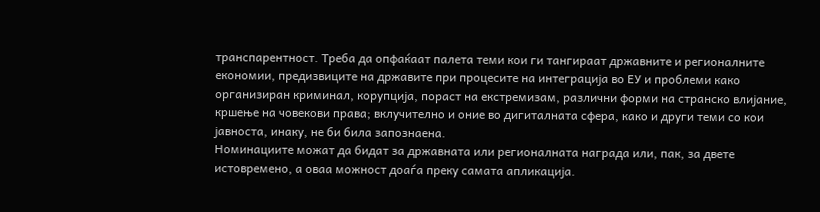транспарентност. Треба да опфаќаат палета теми кои ги тангираат државните и регионалните економии, предизвиците на државите при процесите на интеграција во ЕУ и проблеми како организиран криминал, корупција, пораст на екстремизам, различни форми на странско влијание, кршење на човекови права; вклучително и оние во дигиталната сфера, како и други теми со кои јавноста, инаку, не би била запознаена.
Номинациите можат да бидат за државната или регионалната награда или, пак, за двете истовремено, а оваа можност доаѓа преку самата апликација.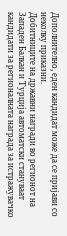Дополнително, еден кандидат може да се пријави со неколку приказни.
Добитниците на државни награди во регионот на Западен Балкан и Турција автоматски стануваат кандидати за регионалната награда за истражувачко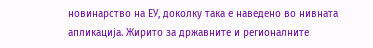новинарство на ЕУ, доколку така е наведено во нивната апликација. Жирито за државните и регионалните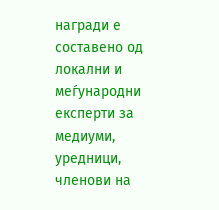награди е составено од локални и меѓународни експерти за медиуми, уредници, членови на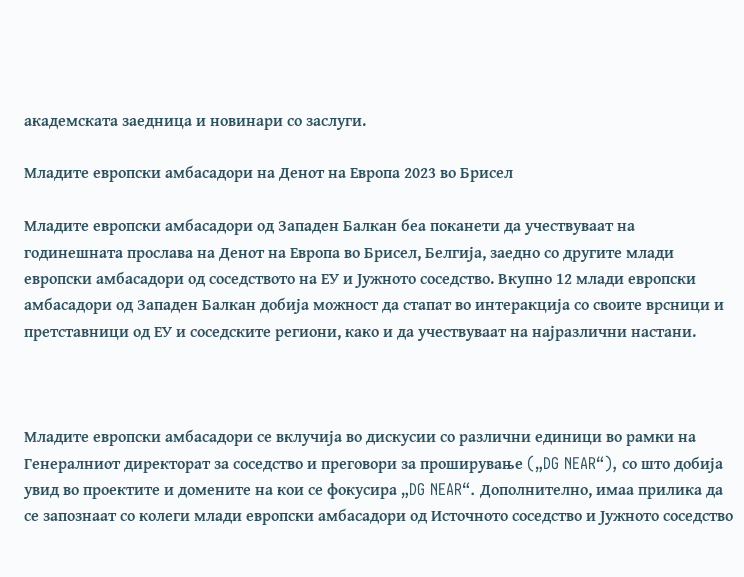академската заедница и новинари со заслуги.

Младите европски амбасадори на Денот на Европа 2023 во Брисел

Младите европски амбасадори од Западен Балкан беа поканети да учествуваат на годинешната прослава на Денот на Европа во Брисел, Белгија, заедно со другите млади европски амбасадори од соседството на ЕУ и Јужното соседство. Вкупно 12 млади европски амбасадори од Западен Балкан добија можност да стапат во интеракција со своите врсници и претставници од ЕУ и соседските региони, како и да учествуваат на најразлични настани.



Младите европски амбасадори се вклучија во дискусии со различни единици во рамки на Генералниот директорат за соседство и преговори за проширување („DG NEAR“), со што добија увид во проектите и домените на кои се фокусира „DG NEAR“. Дополнително, имаа прилика да се запознаат со колеги млади европски амбасадори од Источното соседство и Јужното соседство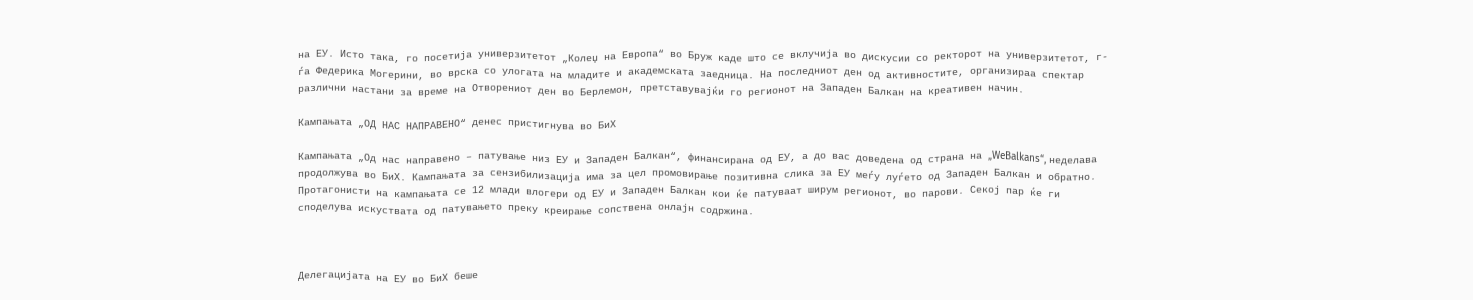на ЕУ. Исто така, го посетија универзитетот „Колеџ на Европа“ во Бруж каде што се вклучија во дискусии со ректорот на универзитетот, г-ѓа Федерика Могерини, во врска со улогата на младите и академската заедница. На последниот ден од активностите, организираа спектар различни настани за време на Отворениот ден во Берлемон, претставувајќи го регионот на Западен Балкан на креативен начин.

Кампањата „ОД НАС НАПРАВЕНО“ денес пристигнува во БиХ

Кампањата „Од нас направено – патување низ ЕУ и Западен Балкан“, финансирана од ЕУ, а до вас доведена од страна на „WeBalkans“, неделава продолжува во БиХ. Кампањата за сензибилизација има за цел промовирање позитивна слика за ЕУ меѓу луѓето од Западен Балкан и обратно. Протагонисти на кампањата се 12 млади влогери од ЕУ и Западен Балкан кои ќе патуваат ширум регионот, во парови. Секој пар ќе ги споделува искуствата од патувањето преку креирање сопствена онлајн содржина.



Делегацијата на ЕУ во БиХ беше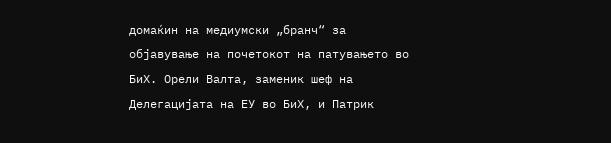домаќин на медиумски „бранч“ за објавување на почетокот на патувањето во БиХ. Орели Валта, заменик шеф на Делегацијата на ЕУ во БиХ, и Патрик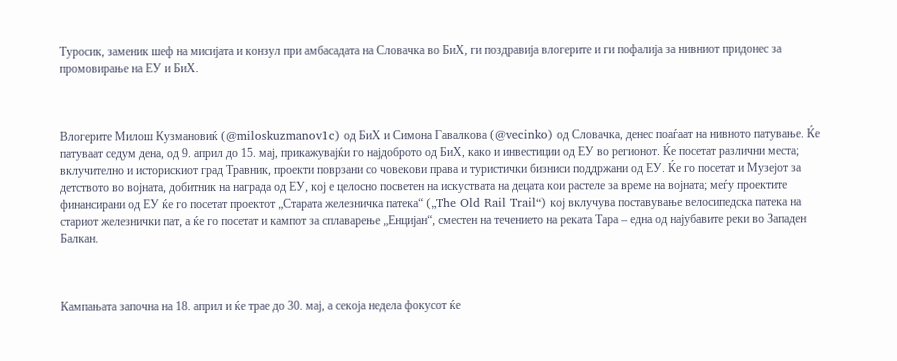Туросик, заменик шеф на мисијата и конзул при амбасадата на Словачка во БиХ, ги поздравија влогерите и ги пофалија за нивниот придонес за промовирање на ЕУ и БиХ.



Влогерите Милош Кузмановиќ (@miloskuzmanov1c) од БиХ и Симона Гавалкова (@vecinko) од Словачка, денес поаѓаат на нивното патување. Ќе патуваат седум дена, од 9. април до 15. мај, прикажувајќи го најдоброто од БиХ, како и инвестиции од ЕУ во регионот. Ќе посетат различни места; вклучително и историскиот град Травник, проекти поврзани со човекови права и туристички бизниси поддржани од ЕУ. Ќе го посетат и Музејот за детството во војната, добитник на награда од ЕУ, кој е целосно посветен на искуствата на децата кои растеле за време на војната; меѓу проектите финансирани од ЕУ ќе го посетат проектот „Старата железничка патека“ („The Old Rail Trail“) кој вклучува поставување велосипедска патека на стариот железнички пат, а ќе го посетат и кампот за сплаварење „Енцијан“, сместен на течението на реката Тара – една од најубавите реки во Западен Балкан.



Кампањата започна на 18. април и ќе трае до 30. мај, а секоја недела фокусот ќе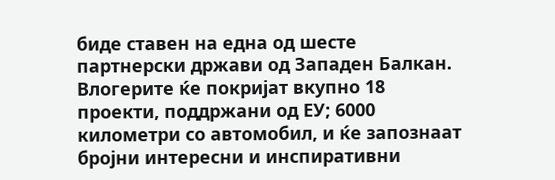биде ставен на една од шесте партнерски држави од Западен Балкан. Влогерите ќе покријат вкупно 18 проекти, поддржани од ЕУ; 6000 километри со автомобил, и ќе запознаат бројни интересни и инспиративни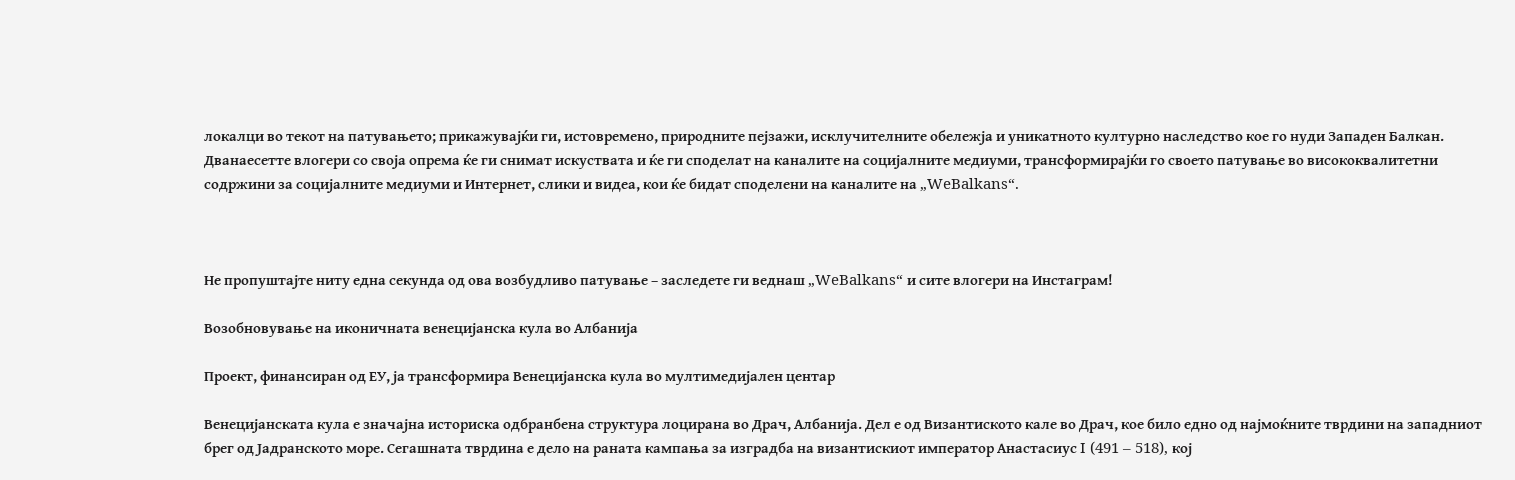локалци во текот на патувањето; прикажувајќи ги, истовремено, природните пејзажи, исклучителните обележја и уникатното културно наследство кое го нуди Западен Балкан. Дванаесетте влогери со своја опрема ќе ги снимат искуствата и ќе ги споделат на каналите на социјалните медиуми, трансформирајќи го своето патување во висококвалитетни содржини за социјалните медиуми и Интернет, слики и видеа, кои ќе бидат споделени на каналите на „WeBalkans“.



Не пропуштајте ниту една секунда од ова возбудливо патување – заследете ги веднаш „WeBalkans“ и сите влогери на Инстаграм!

Возобновување на иконичната венецијанска кула во Албанија

Проект, финансиран од ЕУ, ја трансформира Венецијанска кула во мултимедијален центар

Венецијанската кула е значајна историска одбранбена структура лоцирана во Драч, Албанија. Дел е од Византиското кале во Драч, кое било едно од најмоќните тврдини на западниот брег од Јадранското море. Сегашната тврдина е дело на раната кампања за изградба на византискиот император Анастасиус I (491 – 518), кој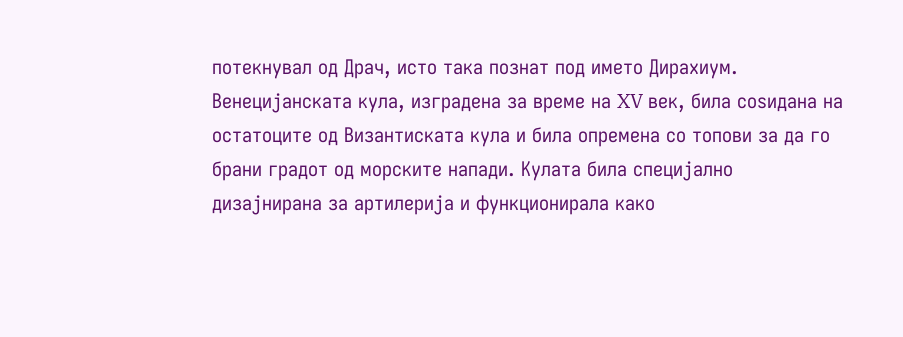потекнувал од Драч, исто така познат под името Дирахиум. Венецијанската кула, изградена за време на XV век, била соѕидана на остатоците од Византиската кула и била опремена со топови за да го брани градот од морските напади. Кулата била специјално дизајнирана за артилерија и функционирала како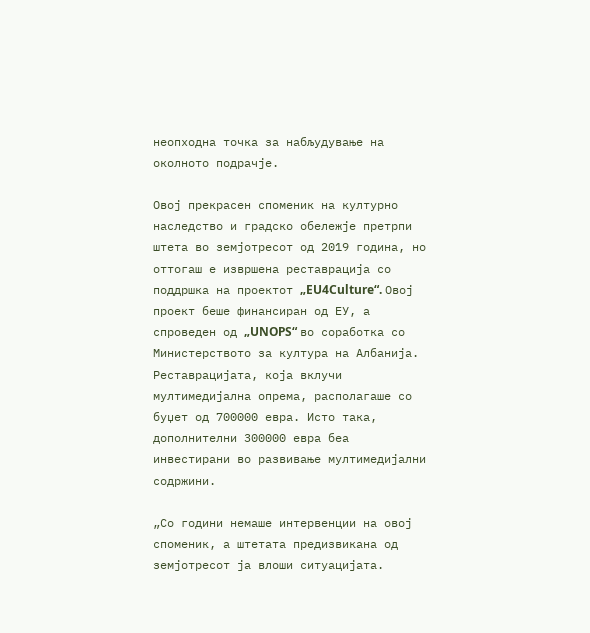неопходна точка за набљудување на околното подрачје.

Овој прекрасен споменик на културно наследство и градско обележје претрпи штета во земјотресот од 2019 година, но оттогаш е извршена реставрација со поддршка на проектот „EU4Culture“. Овој проект беше финансиран од ЕУ, а спроведен од „UNOPS“ во соработка со Министерството за култура на Албанија. Реставрацијата, која вклучи мултимедијална опрема, располагаше со буџет од 700000 евра. Исто така, дополнителни 300000 евра беа инвестирани во развивање мултимедијални содржини.

„Со години немаше интервенции на овој споменик, а штетата предизвикана од земјотресот ја влоши ситуацијата.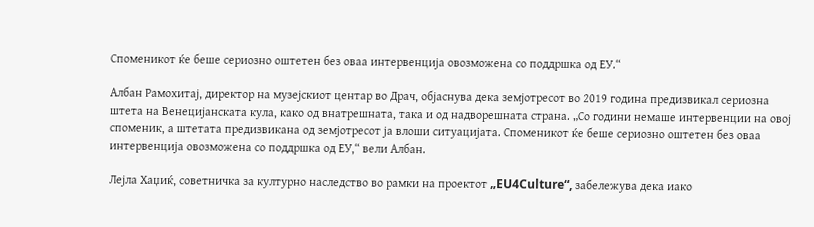Споменикот ќе беше сериозно оштетен без оваа интервенција овозможена со поддршка од ЕУ.“

Албан Рамохитај, директор на музејскиот центар во Драч, објаснува дека земјотресот во 2019 година предизвикал сериозна штета на Венецијанската кула, како од внатрешната, така и од надворешната страна. „Со години немаше интервенции на овој споменик, а штетата предизвикана од земјотресот ја влоши ситуацијата. Споменикот ќе беше сериозно оштетен без оваа интервенција овозможена со поддршка од ЕУ,“ вели Албан.

Лејла Хаџиќ, советничка за културно наследство во рамки на проектот „EU4Culture“, забележува дека иако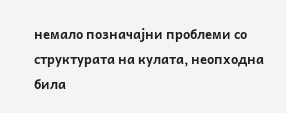немало позначајни проблеми со структурата на кулата, неопходна била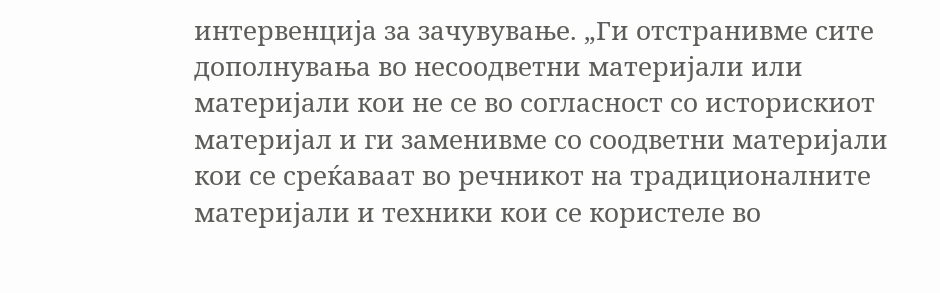интервенција за зачувување. „Ги отстранивме сите дополнувања во несоодветни материјали или материјали кои не се во согласност со историскиот материјал и ги заменивме со соодветни материјали кои се среќаваат во речникот на традиционалните материјали и техники кои се користеле во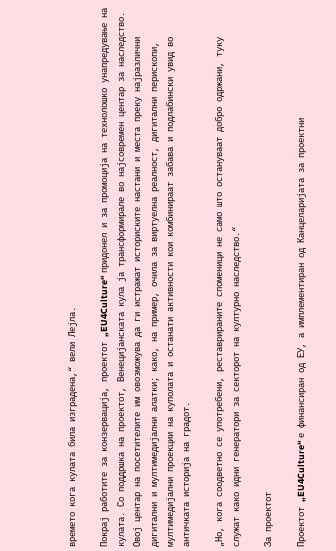времето кога кулата била изградена,“ вели Лејла.

Покрај работите за конзервација, проектот „EU4Culture“ придонел и за промоција на технолошко унапредување на кулата. Со поддршка на проектот, Венецијанската кула ја трансформирале во најсовремен центар за наследство. Овој центар на посетителите им овозможува да ги истражат историските настани и места преку најразлични дигитални и мултимедијални алатки; како, на пример, очила за виртуелна реалност, дигитални перископи, мултимедијални проекции на куполата и останати активности кои комбинираат забава и подлабински увид во античката историја на градот.

„Но, кога соодветно се употребени, реставрираните споменици не само што остануваат добро одржани, туку служат како идни генератори за секторот на културно наследство.“

За проектот

Проектот „EU4Culture“ е финансиран од ЕУ, а имплементиран од Канцеларијата за проектни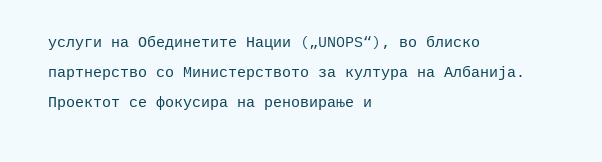услуги на Обединетите Нации („UNOPS“), во блиско партнерство со Министерството за култура на Албанија. Проектот се фокусира на реновирање и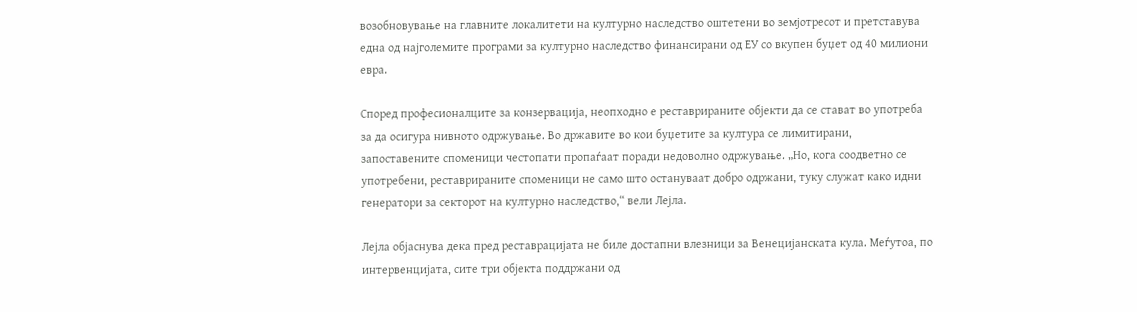возобновување на главните локалитети на културно наследство оштетени во земјотресот и претставува една од најголемите програми за културно наследство финансирани од ЕУ со вкупен буџет од 40 милиони евра.

Според професионалците за конзервација, неопходно е реставрираните објекти да се стават во употреба за да осигура нивното одржување. Во државите во кои буџетите за култура се лимитирани, запоставените споменици честопати пропаѓаат поради недоволно одржување. „Но, кога соодветно се употребени, реставрираните споменици не само што остануваат добро одржани, туку служат како идни генератори за секторот на културно наследство,“ вели Лејла.

Лејла објаснува дека пред реставрацијата не биле достапни влезници за Венецијанската кула. Меѓутоа, по интервенцијата, сите три објекта поддржани од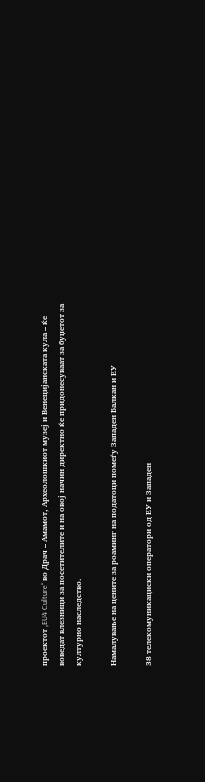проектот „EU4 Culture“ во Драч – Амамот, Археолошкиот музеј и Венецијанската кула – ќе воведат влезници за посетителите и на овој начин директно ќе придонесуваат за буџетот за културно наследство.

Намалување на цените за роаминг на податоци помеѓу Западен Балкан и ЕУ

38 телекомуникациски оператори од ЕУ и Западен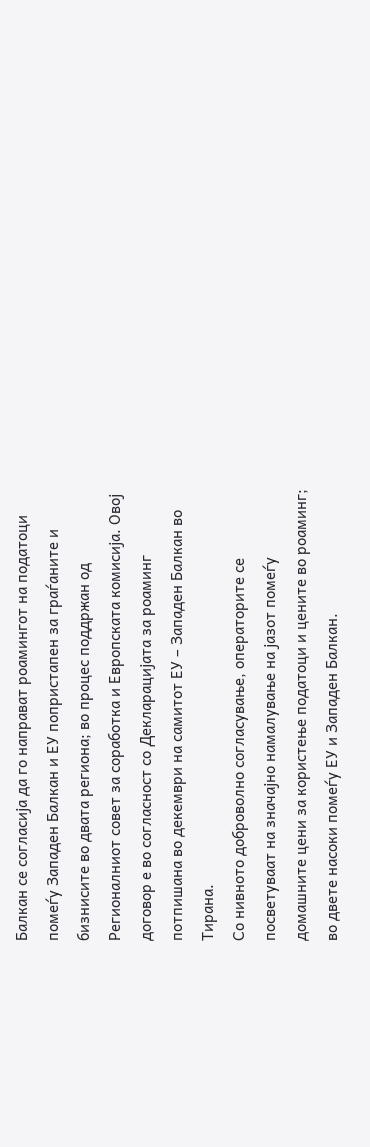Балкан се согласија да го направат роамингот на податоци помеѓу Западен Балкан и ЕУ попристапен за граѓаните и бизнисите во двата региона; во процес поддржан од Регионалниот совет за соработка и Европската комисија. Овој договор е во согласност со Декларацијата за роаминг потпишана во декември на самитот ЕУ – Западен Балкан во Тирана.
Со нивното доброволно согласување, операторите се посветуваат на значајно намалување на јазот помеѓу домашните цени за користење податоци и цените во роаминг; во двете насоки помеѓу ЕУ и Западен Балкан.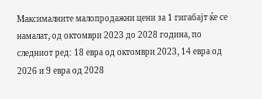Максималните малопродажни цени за 1 гигабајт ќе се намалат, од октомври 2023 до 2028 година, по следниот ред: 18 евра од октомври 2023, 14 евра од 2026 и 9 евра од 2028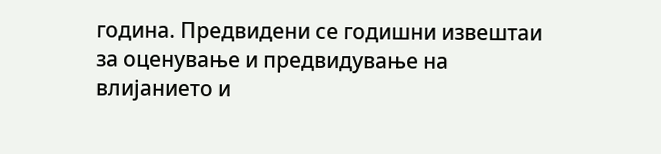година. Предвидени се годишни извештаи за оценување и предвидување на влијанието и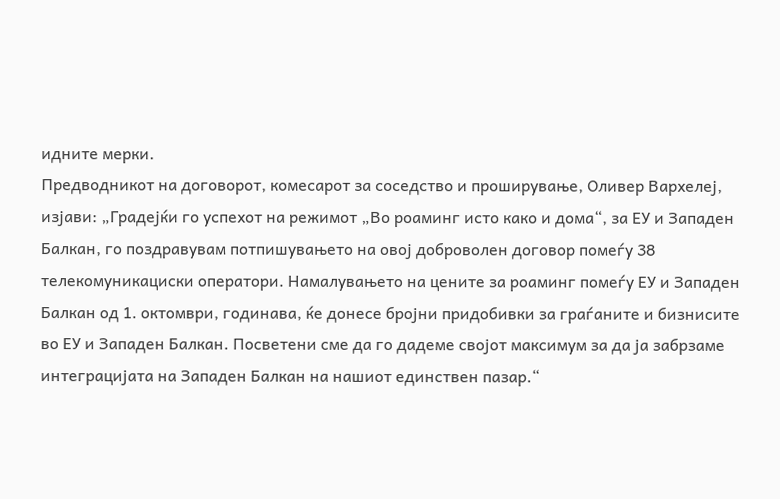идните мерки.
Предводникот на договорот, комесарот за соседство и проширување, Оливер Вархелеј, изјави: „Градејќи го успехот на режимот „Во роаминг исто како и дома“, за ЕУ и Западен Балкан, го поздравувам потпишувањето на овој доброволен договор помеѓу 38 телекомуникациски оператори. Намалувањето на цените за роаминг помеѓу ЕУ и Западен Балкан од 1. октомври, годинава, ќе донесе бројни придобивки за граѓаните и бизнисите во ЕУ и Западен Балкан. Посветени сме да го дадеме својот максимум за да ја забрзаме интеграцијата на Западен Балкан на нашиот единствен пазар.“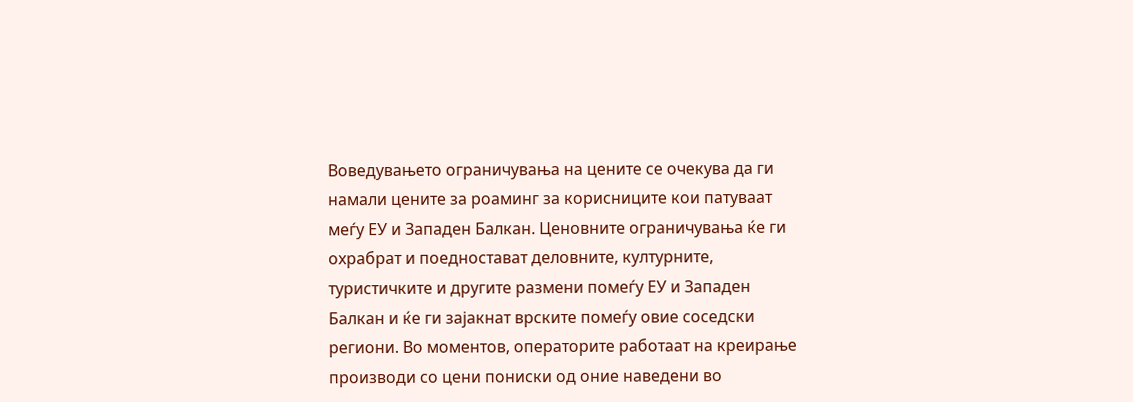Воведувањето ограничувања на цените се очекува да ги намали цените за роаминг за корисниците кои патуваат меѓу ЕУ и Западен Балкан. Ценовните ограничувања ќе ги охрабрат и поедностават деловните, културните, туристичките и другите размени помеѓу ЕУ и Западен Балкан и ќе ги зајакнат врските помеѓу овие соседски региони. Во моментов, операторите работаат на креирање производи со цени пониски од оние наведени во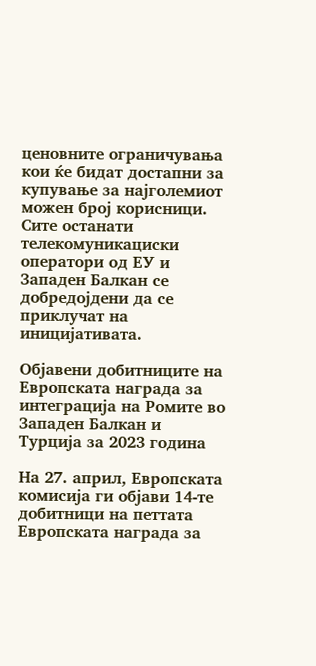ценовните ограничувања кои ќе бидат достапни за купување за најголемиот можен број корисници.
Сите останати телекомуникациски оператори од ЕУ и Западен Балкан се добредојдени да се приклучат на иницијативата.

Објавени добитниците на Европската награда за интеграција на Ромите во Западен Балкан и Турција за 2023 година

На 27. април, Европската комисија ги објави 14-те добитници на петтата Европската награда за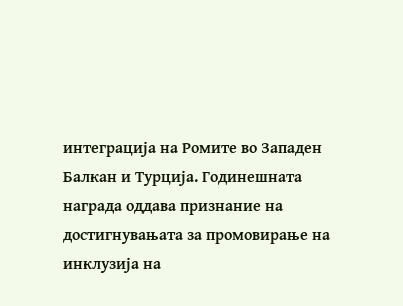интеграција на Ромите во Западен Балкан и Турција. Годинешната награда оддава признание на достигнувањата за промовирање на инклузија на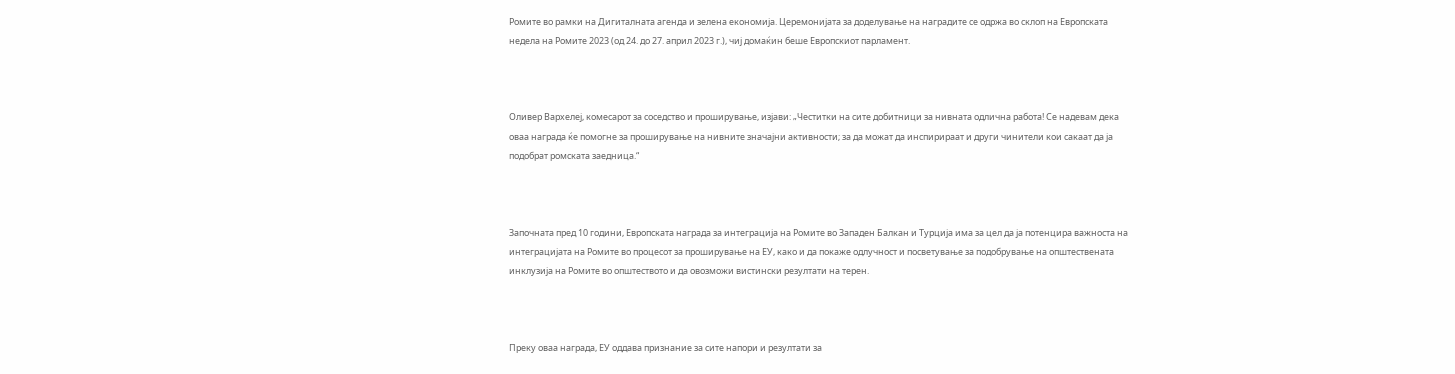Ромите во рамки на Дигиталната агенда и зелена економија. Церемонијата за доделување на наградите се одржа во склоп на Европската недела на Ромите 2023 (од 24. до 27. април 2023 г.), чиј домаќин беше Европскиот парламент.



Оливер Вархелеј, комесарот за соседство и проширување, изјави: „Честитки на сите добитници за нивната одлична работа! Се надевам дека оваа награда ќе помогне за проширување на нивните значајни активности; за да можат да инспирираат и други чинители кои сакаат да ја подобрат ромската заедница.“



Започната пред 10 години, Европската награда за интеграција на Ромите во Западен Балкан и Турција има за цел да ја потенцира важноста на интеграцијата на Ромите во процесот за проширување на ЕУ, како и да покаже одлучност и посветување за подобрување на општествената инклузија на Ромите во општеството и да овозможи вистински резултати на терен.



Преку оваа награда, ЕУ оддава признание за сите напори и резултати за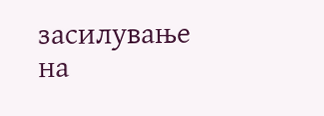засилување на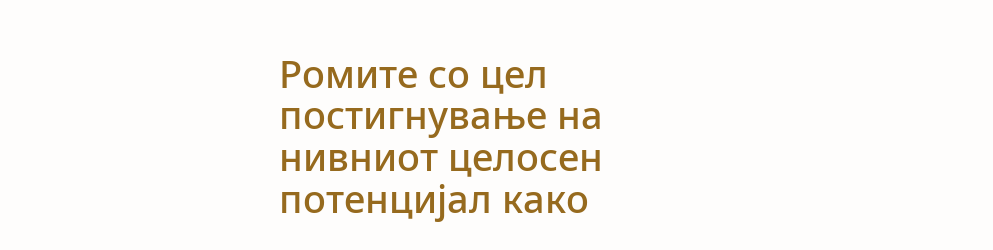Ромите со цел постигнување на нивниот целосен потенцијал како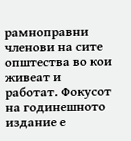рамноправни членови на сите општества во кои живеат и работат. Фокусот на годинешното издание е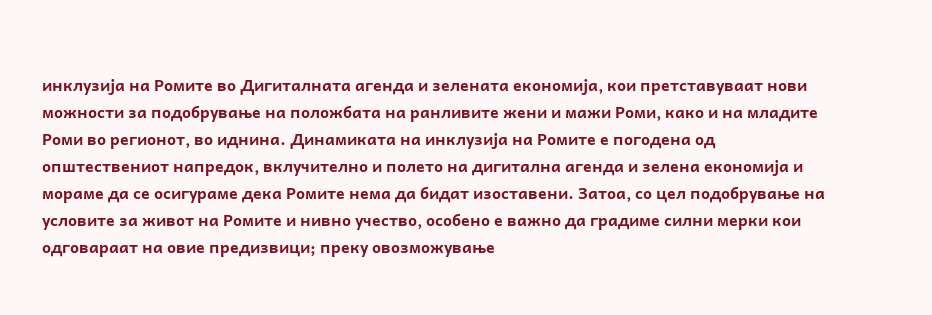инклузија на Ромите во Дигиталната агенда и зелената економија, кои претставуваат нови можности за подобрување на положбата на ранливите жени и мажи Роми, како и на младите Роми во регионот, во иднина. Динамиката на инклузија на Ромите е погодена од општествениот напредок, вклучително и полето на дигитална агенда и зелена економија и мораме да се осигураме дека Ромите нема да бидат изоставени. Затоа, со цел подобрување на условите за живот на Ромите и нивно учество, особено е важно да градиме силни мерки кои одговараат на овие предизвици; преку овозможување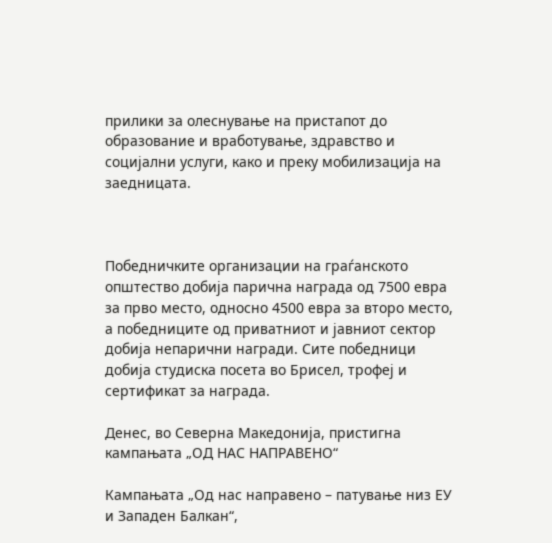прилики за олеснување на пристапот до образование и вработување, здравство и социјални услуги, како и преку мобилизација на заедницата.



Победничките организации на граѓанското општество добија парична награда од 7500 евра за прво место, односно 4500 евра за второ место, а победниците од приватниот и јавниот сектор добија непарични награди. Сите победници добија студиска посета во Брисел, трофеј и сертификат за награда.

Денес, во Северна Македонија, пристигна кампањата „ОД НАС НАПРАВЕНО“

Кампањата „Од нас направено – патување низ ЕУ и Западен Балкан“,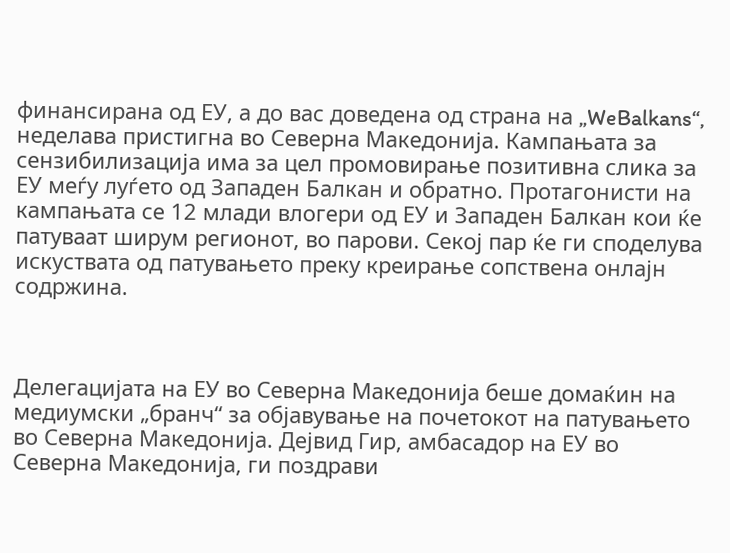финансирана од ЕУ, а до вас доведена од страна на „WeBalkans“, неделава пристигна во Северна Македонија. Кампањата за сензибилизација има за цел промовирање позитивна слика за ЕУ меѓу луѓето од Западен Балкан и обратно. Протагонисти на кампањата се 12 млади влогери од ЕУ и Западен Балкан кои ќе патуваат ширум регионот, во парови. Секој пар ќе ги споделува искуствата од патувањето преку креирање сопствена онлајн содржина.



Делегацијата на ЕУ во Северна Македонија беше домаќин на медиумски „бранч“ за објавување на почетокот на патувањето во Северна Македонија. Дејвид Гир, амбасадор на ЕУ во Северна Македонија, ги поздрави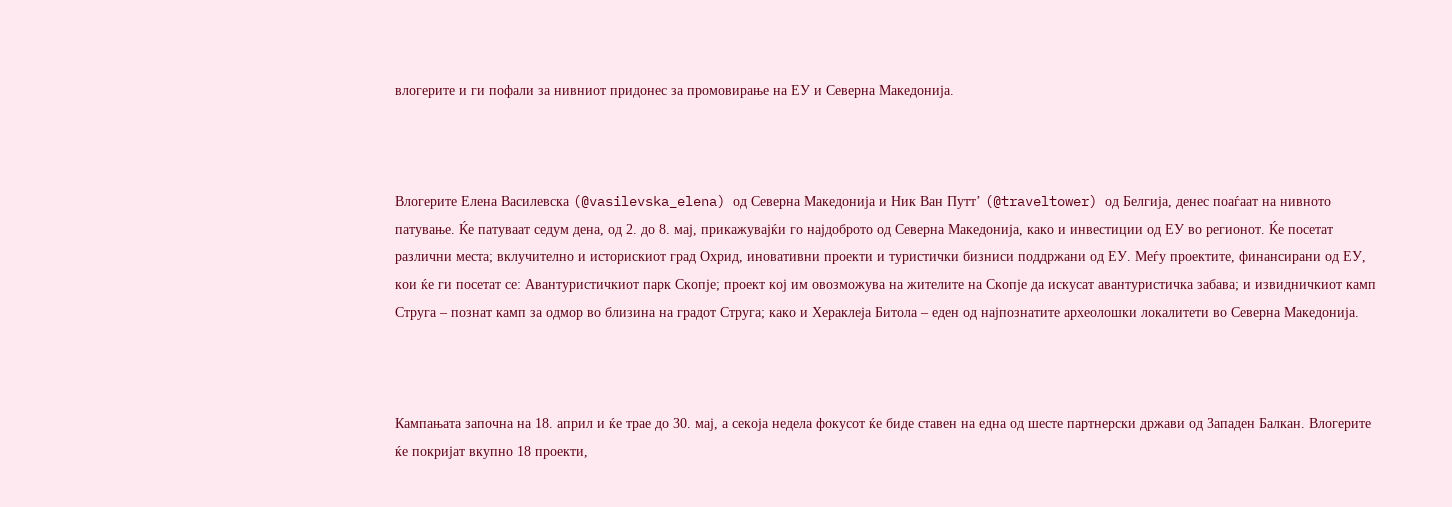влогерите и ги пофали за нивниот придонес за промовирање на ЕУ и Северна Македонија.



Влогерите Елена Василевска (@vasilevska_elena) од Северна Македонија и Ник Ван Путт’ (@traveltower) од Белгија, денес поаѓаат на нивното патување. Ќе патуваат седум дена, од 2. до 8. мај, прикажувајќи го најдоброто од Северна Македонија, како и инвестиции од ЕУ во регионот. Ќе посетат различни места; вклучително и историскиот град Охрид, иновативни проекти и туристички бизниси поддржани од ЕУ. Меѓу проектите, финансирани од ЕУ, кои ќе ги посетат се: Авантуристичкиот парк Скопје; проект кој им овозможува на жителите на Скопје да искусат авантуристичка забава; и извидничкиот камп Струга – познат камп за одмор во близина на градот Струга; како и Хераклеја Битола – еден од најпознатите археолошки локалитети во Северна Македонија.



Кампањата започна на 18. април и ќе трае до 30. мај, а секоја недела фокусот ќе биде ставен на една од шесте партнерски држави од Западен Балкан. Влогерите ќе покријат вкупно 18 проекти,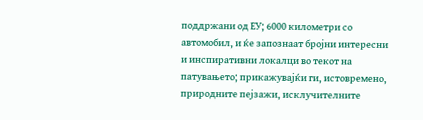поддржани од ЕУ; 6000 километри со автомобил, и ќе запознаат бројни интересни и инспиративни локалци во текот на патувањето; прикажувајќи ги, истовремено, природните пејзажи, исклучителните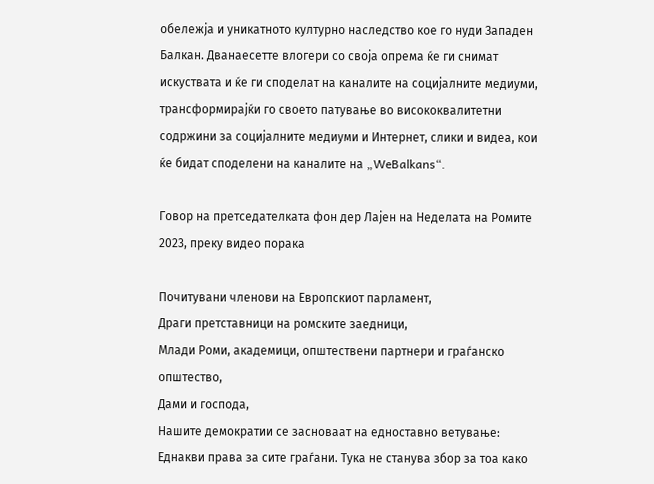обележја и уникатното културно наследство кое го нуди Западен Балкан. Дванаесетте влогери со своја опрема ќе ги снимат искуствата и ќе ги споделат на каналите на социјалните медиуми, трансформирајќи го своето патување во висококвалитетни содржини за социјалните медиуми и Интернет, слики и видеа, кои ќе бидат споделени на каналите на „WeBalkans“.

Говор на претседателката фон дер Лајен на Неделата на Ромите 2023, преку видео порака

Почитувани членови на Европскиот парламент,
Драги претставници на ромските заедници,
Млади Роми, академици, општествени партнери и граѓанско општество,
Дами и господа,
Нашите демократии се засноваат на едноставно ветување: Еднакви права за сите граѓани. Тука не станува збор за тоа како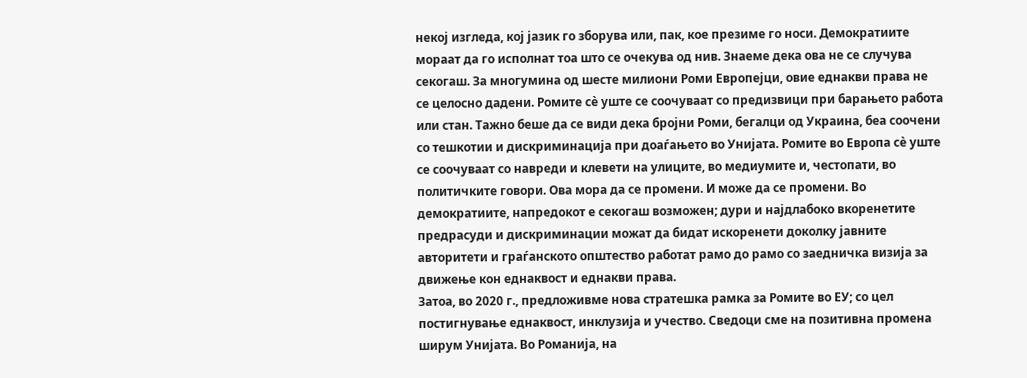некој изгледа, кој јазик го зборува или, пак, кое презиме го носи. Демократиите мораат да го исполнат тоа што се очекува од нив. Знаеме дека ова не се случува секогаш. За многумина од шесте милиони Роми Европејци, овие еднакви права не се целосно дадени. Ромите сè уште се соочуваат со предизвици при барањето работа или стан. Тажно беше да се види дека бројни Роми, бегалци од Украина, беа соочени со тешкотии и дискриминација при доаѓањето во Унијата. Ромите во Европа сè уште се соочуваат со навреди и клевети на улиците, во медиумите и, честопати, во политичките говори. Ова мора да се промени. И може да се промени. Во демократиите, напредокот е секогаш возможен; дури и најдлабоко вкоренетите предрасуди и дискриминации можат да бидат искоренети доколку јавните авторитети и граѓанското општество работат рамо до рамо со заедничка визија за движење кон еднаквост и еднакви права.
Затоа, во 2020 г., предложивме нова стратешка рамка за Ромите во ЕУ; со цел постигнување еднаквост, инклузија и учество. Сведоци сме на позитивна промена ширум Унијата. Во Романија, на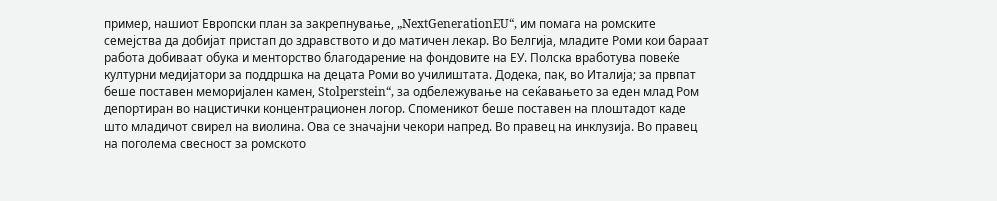пример, нашиот Европски план за закрепнување, „NextGenerationEU“, им помага на ромските семејства да добијат пристап до здравството и до матичен лекар. Во Белгија, младите Роми кои бараат работа добиваат обука и менторство благодарение на фондовите на ЕУ. Полска вработува повеќе културни медијатори за поддршка на децата Роми во училиштата. Додека, пак, во Италија; за првпат беше поставен меморијален камен, Stolperstein“, за одбележување на сеќавањето за еден млад Ром депортиран во нацистички концентрационен логор. Споменикот беше поставен на плоштадот каде што младичот свирел на виолина. Ова се значајни чекори напред. Во правец на инклузија. Во правец на поголема свесност за ромското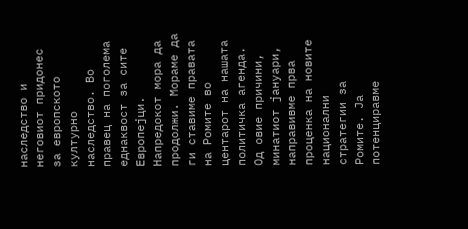наследство и неговиот придонес за европското културно наследство. Во правец на поголема еднаквост за сите Европејци.
Напредокот мора да продолжи. Мораме да ги ставиме правата на Ромите во центарот на нашата политичка агенда. Од овие причини, минатиот јануари, направивме прва проценка на новите национални стратегии за Ромите. Ја потенциравме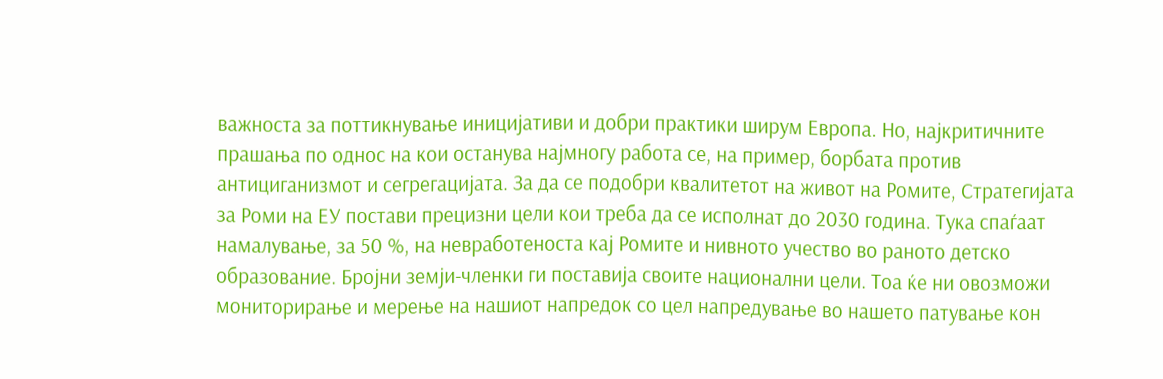важноста за поттикнување иницијативи и добри практики ширум Европа. Но, најкритичните прашања по однос на кои останува најмногу работа се, на пример, борбата против антициганизмот и сегрегацијата. За да се подобри квалитетот на живот на Ромите, Стратегијата за Роми на ЕУ постави прецизни цели кои треба да се исполнат до 2030 година. Тука спаѓаат намалување, за 50 %, на невработеноста кај Ромите и нивното учество во раното детско образование. Бројни земји-членки ги поставија своите национални цели. Тоа ќе ни овозможи мониторирање и мерење на нашиот напредок со цел напредување во нашето патување кон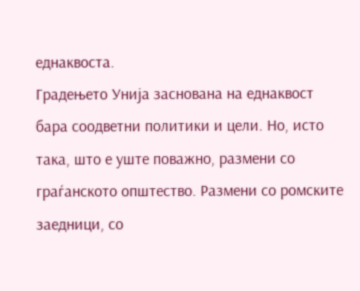еднаквоста.
Градењето Унија заснована на еднаквост бара соодветни политики и цели. Но, исто така, што е уште поважно, размени со граѓанското општество. Размени со ромските заедници, со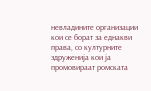невладините организации кои се борат за еднакви права, со културните здруженија кои ја промовираат ромската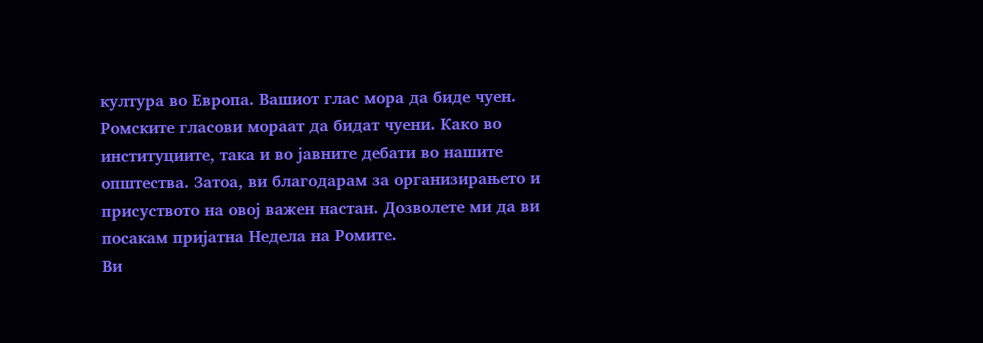култура во Европа. Вашиот глас мора да биде чуен. Ромските гласови мораат да бидат чуени. Како во институциите, така и во јавните дебати во нашите општества. Затоа, ви благодарам за организирањето и присуството на овој важен настан. Дозволете ми да ви посакам пријатна Недела на Ромите.
Ви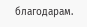благодарам.